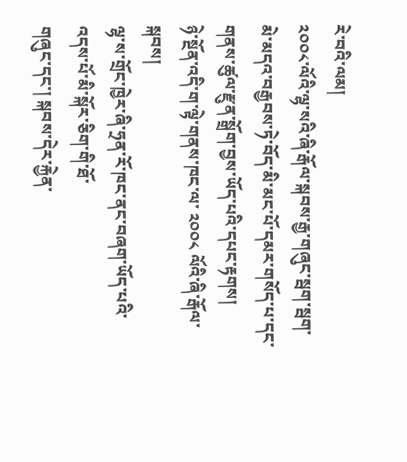རེ་བའི་ལམ།
༢༠༠༨་ལོའི་ལྷ་སའི་ཞི་རྒོལ་སྐབས་རྒྱ་གཞུང་སྦག་སྦག་མེ་མདའ་བརྒྱབས་ཏེ་བོད་མི་མང་པོ་དམར་གསོད་པ་དང་གནས་ཚུལ་རྫུན་སྒྲོག་བྱས་ཡོད་པའི་དཔང་རྟགས།
ཉེ་སྔོན་འདི་ག་ལྟེ་གནས་ཁང་ལ་ ༢༠༠༨ ལོའི་ཞི་རྒོལ་སྐབས།
ལྷ་ས་གྲོང་ཁྱེར་ཞི་ཧྲན་རོ་ཁང་ནང་བཞག་ཡོད་པའི་འདས་པོ་མི་སྐོར་ཅིག་གི་ཐོ་
གཞུང་དང་། སྐབས་དེར་རྐྱེན་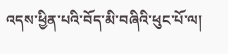འདས་ཕྱིན་པའི་བོད་མི་བཞིའི་ཕུང་པོ་ལ།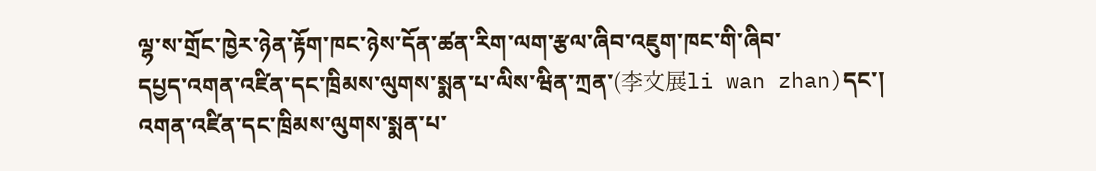ལྷ་ས་གྲོང་ཁྱེར་ཉེན་རྟོག་ཁང་ཉེས་དོན་ཚན་རིག་ལག་རྩལ་ཞིབ་འཇུག་ཁང་གི་ཞིབ་
དཔྱད་འགན་འཛིན་དང་ཁྲིམས་ལུགས་སྨན་པ་ལིས་ཝིན་ཀྲན་(李文展li wan zhan)དང་།
འགན་འཛིན་དང་ཁྲིམས་ལུགས་སྨན་པ་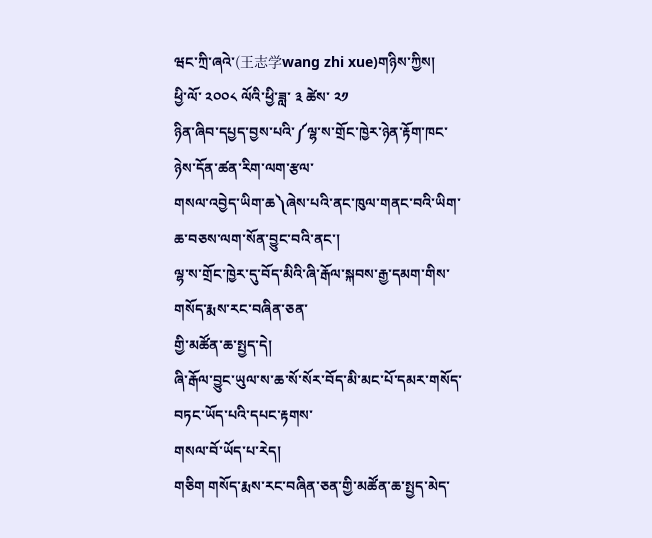ཝང་ཀྲི་ཞའེ་(王志学wang zhi xue)གཉིས་ཀྱིས།
ཕྱི་ལོ་ ༢༠༠༨ ལོའི་ཕྱི་ཟླ་ ༣ ཚེས་ ༢༡
ཉིན་ཞིབ་དཔྱད་བྱས་པའི་༼ལྷ་ས་གྲོང་ཁྱེར་ཉེན་རྟོག་ཁང་ཉེས་དོན་ཚན་རིག་ལག་རྩལ་
གསལ་འབྱེད་ཡིག་ཆ༽ཞེས་པའི་ནང་ཁུལ་གནང་བའི་ཡིག་ཆ་བཅས་ལག་སོན་བྱུང་བའི་ནང་།
ལྷ་ས་གྲོང་ཁྱེར་དུ་བོད་མིའི་ཞི་རྒོལ་སྐབས་རྒྱ་དམག་གིས་གསོད་རྨས་རང་བཞིན་ཅན་
གྱི་མཚོན་ཆ་སྤྱད་དེ།
ཞི་རྒོལ་བྱུང་ཡུལ་ས་ཆ་སོ་སོར་བོད་མི་མང་པོ་དམར་གསོད་བཏང་ཡོད་པའི་དཔང་རྟགས་
གསལ་བོ་ཡོད་པ་རེད།
གཅིག གསོད་རྨས་རང་བཞིན་ཅན་གྱི་མཚོན་ཆ་སྤྱད་མེད་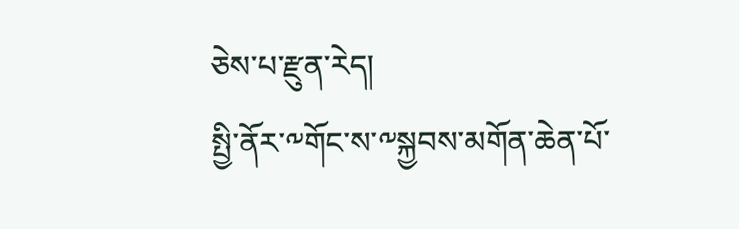ཅེས་པ་རྫུན་རེད།
སྤྱི་ནོར་༸གོང་ས་༸སྐྱབས་མགོན་ཆེན་པོ་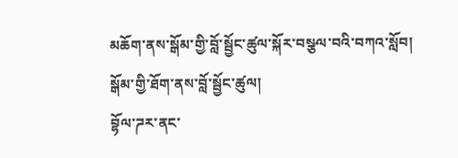མཆོག་ནས་སྒོམ་གྱི་བློ་སྦྱོང་ཚུལ་སྐོར་བསྩལ་བའི་བཀའ་སློབ།
སྒོམ་གྱི་ཐོག་ནས་བློ་སྦྱོང་ཚུལ།
བྷོལ་ཌར་ནང་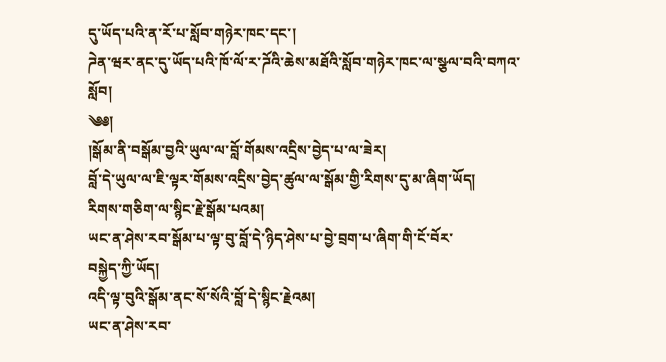དུ་ཡོད་པའི་ན་རོ་པ་སློབ་གཉེར་ཁང་དང་།
ཌེན་ཝར་ནང་དུ་ཡོད་པའི་ཁོ་ལོ་ར་ཌོའི་ཆེས་མཐོའི་སློབ་གཉེར་ཁང་ལ་སྩལ་བའི་བཀའ་
སློབ།
༄༅།
།སྒོམ་ནི་བསྒོམ་བྱའི་ཡུལ་ལ་བློ་གོམས་འདྲིས་བྱེད་པ་ལ་ཟེར།
བློ་དེ་ཡུལ་ལ་ཇི་ལྟར་གོམས་འདྲིས་བྱེད་ཚུལ་ལ་སྒོམ་གྱི་རིགས་དུ་མ་ཞིག་ཡོད།
རིགས་གཅིག་ལ་སྙིང་རྗེ་སྒོམ་པའམ།
ཡང་ན་ཤེས་རབ་སྒོམ་པ་ལྟ་བུ་བློ་དེ་ཉིད་ཤེས་པ་བྱེ་བྲག་པ་ཞིག་གི་ངོ་བོར་
བསྐྱེད་ཀྱི་ཡོད།
འདི་ལྟ་བུའི་སྒོམ་ནང་སོ་སོའི་བློ་དེ་སྙིང་རྗེའམ།
ཡང་ན་ཤེས་རབ་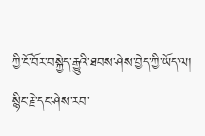ཀྱི་ངོ་བོར་བསྐྱེད་རྒྱུའི་ཐབས་ཤེས་བྱེད་ཀྱི་ཡོད་ལ།
སྙིང་རྗེ་དང་ཤེས་རབ་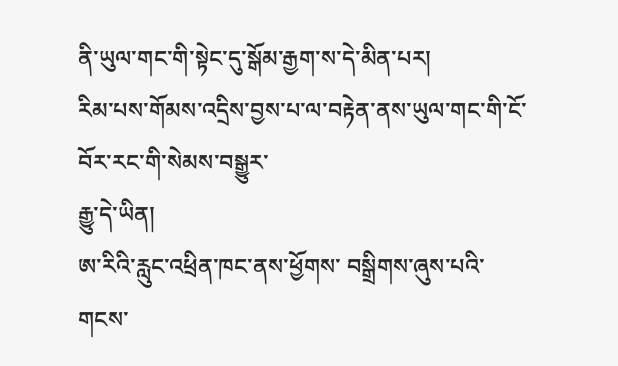ནི་ཡུལ་གང་གི་སྟེང་དུ་སྒོམ་རྒྱག་ས་དེ་མིན་པར།
རིམ་པས་གོམས་འདྲིས་བྱས་པ་ལ་བརྟེན་ནས་ཡུལ་གང་གི་ངོ་བོར་རང་གི་སེམས་བསྒྱུར་
རྒྱུ་དེ་ཡིན།
ཨ་རིའི་རླུང་འཕྲིན་ཁང་ནས་ཕྱོགས་ བསྒྲིགས་ཞུས་པའི་གངས་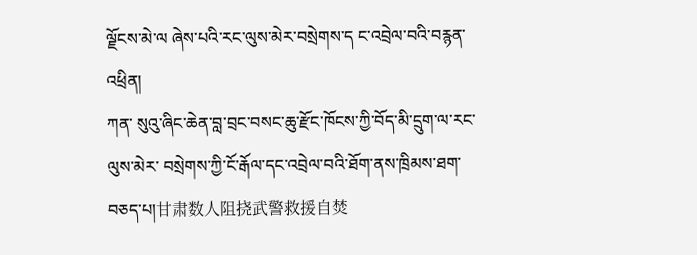ལྗོངས་མེ་ལ ཞེས་པའི་རང་ལུས་མེར་བསྲེགས་ད ང་འབྲེལ་བའི་བརྙན་འཕྲིན།
ཀན་ སུའུ་ཞིང་ཆེན་བླ་བྲང་བསང་ཆུ་རྫོང་ཁོངས་ཀྱི་བོད་མི་དྲུག་ལ་རང་ལུས་མེར་ བསྲེགས་ཀྱི་ངོ་རྒོལ་དང་འབྲེལ་བའི་ཐོག་ནས་ཁྲིམས་ཐག་བཅད་པ།甘肃数人阻挠武警救援自焚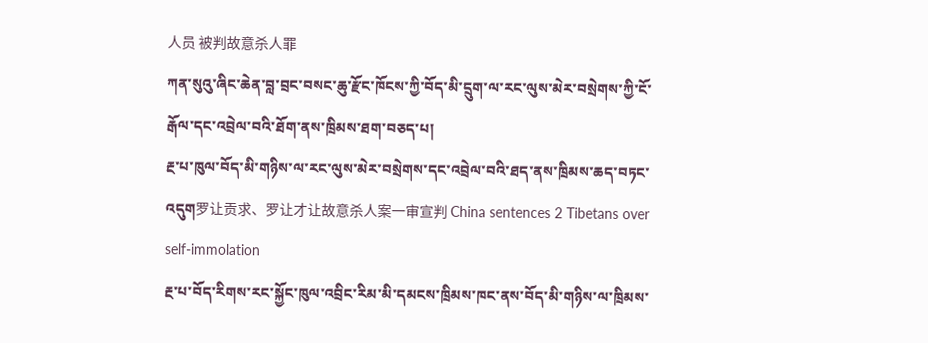人员 被判故意杀人罪
ཀན་སུའུ་ཞིང་ཆེན་བླ་བྲང་བསང་ཆུ་རྫོང་ཁོངས་ཀྱི་བོད་མི་དྲུག་ལ་རང་ལུས་མེར་བསྲེགས་ཀྱི་ངོ་རྒོལ་དང་འབྲེལ་བའི་ཐོག་ནས་ཁྲིམས་ཐག་བཅད་པ།
རྔ་པ་ཁུལ་བོད་མི་གཉིས་ལ་རང་ལུས་མེར་བསྲེགས་དང་འབྲེལ་བའི་ཐད་ནས་ཁྲིམས་ཆད་བཏང་འདུག罗让贡求、罗让才让故意杀人案一审宣判 China sentences 2 Tibetans over self-immolation
རྔ་པ་བོད་རིགས་རང་སྐྱོང་ཁུལ་འབྲིང་རིམ་མི་དམངས་ཁྲིམས་ཁང་ནས་བོད་མི་གཉིས་ལ་ཁྲིམས་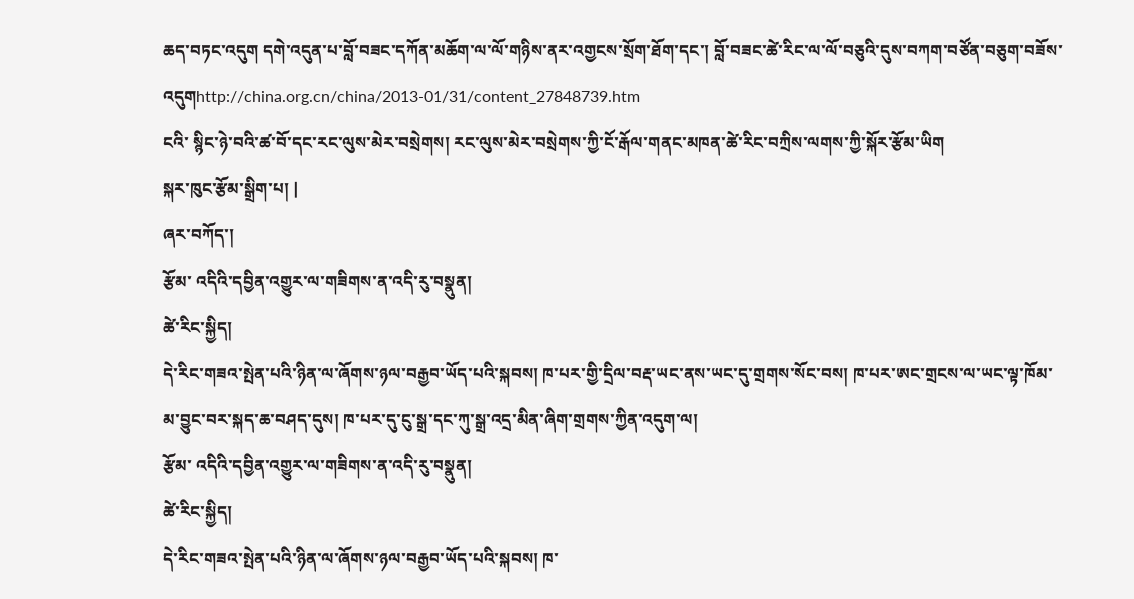ཆད་བཏང་འདུག དགེ་འདུན་པ་བློ་བཟང་དཀོན་མཆོག་ལ་ལོ་གཉིས་ནར་འགྱངས་སྲོག་ཐོག་དང་། བློ་བཟང་ཚེ་རིང་ལ་ལོ་བཅུའི་དུས་བཀག་བཙོན་བཅུག་བཟོས་འདུགhttp://china.org.cn/china/2013-01/31/content_27848739.htm
ངའི་ སྙིང་ཉེ་བའི་ཚ་བོ་དང་རང་ལུས་མེར་བསྲེགས། རང་ལུས་མེར་བསྲེགས་ཀྱི་ངོ་རྒོལ་གནང་མཁན་ཚེ་རིང་བཀྲིས་ལགས་ཀྱི་སྐོར་རྩོམ་ཡིག
སྐར་ཁུང་རྩོམ་སྒྲིག་པ། |
ཞར་བཀོད་།
རྩོམ་ འདིའི་དབྱིན་འགྱུར་ལ་གཟིགས་ན་འདི་རུ་བསྣུན།
ཚེ་རིང་སྐྱིད།
དེ་རིང་གཟའ་སྤེན་པའི་ཉིན་ལ་ཞོགས་ཉལ་བརྒྱབ་ཡོད་པའི་སྐབས། ཁ་པར་གྱི་དྲིལ་བརྡ་ཡང་ནས་ཡང་དུ་གྲགས་སོང་བས། ཁ་པར་ཨང་གྲངས་ལ་ཡང་ལྟ་ཁོམ་མ་བྱུང་བར་སྐད་ཆ་བཤད་དུས། ཁ་པར་དུ་ངུ་སྒྲ་དང་ཀུ་སྒྲ་འདྲ་མིན་ཞིག་གྲགས་ཀྱིན་འདུག་ལ།
རྩོམ་ འདིའི་དབྱིན་འགྱུར་ལ་གཟིགས་ན་འདི་རུ་བསྣུན།
ཚེ་རིང་སྐྱིད།
དེ་རིང་གཟའ་སྤེན་པའི་ཉིན་ལ་ཞོགས་ཉལ་བརྒྱབ་ཡོད་པའི་སྐབས། ཁ་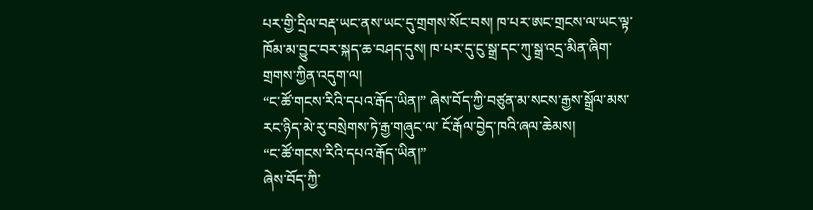པར་གྱི་དྲིལ་བརྡ་ཡང་ནས་ཡང་དུ་གྲགས་སོང་བས། ཁ་པར་ཨང་གྲངས་ལ་ཡང་ལྟ་ཁོམ་མ་བྱུང་བར་སྐད་ཆ་བཤད་དུས། ཁ་པར་དུ་ངུ་སྒྲ་དང་ཀུ་སྒྲ་འདྲ་མིན་ཞིག་གྲགས་ཀྱིན་འདུག་ལ།
“ང་ཚོ་གངས་རིའི་དཔའ་རྒོད་ཡིན།” ཞེས་བོད་ཀྱི་བཙུན་མ་སངས་རྒྱས་སྒྲོལ་མས་རང་ཉིད་མེ་རུ་བསྲེགས་ཏེ་རྒྱ་གཞུང་ལ་ ངོ་རྒོལ་བྱེད་ཁའི་ཞལ་ཆེམས།
“ང་ཚོ་གངས་རིའི་དཔའ་རྒོད་ཡིན།”
ཞེས་བོད་ཀྱི་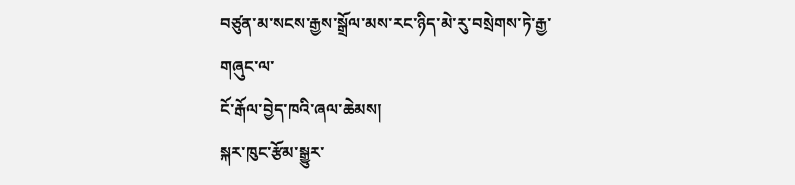བཙུན་མ་སངས་རྒྱས་སྒྲོལ་མས་རང་ཉིད་མེ་རུ་བསྲེགས་ཏེ་རྒྱ་གཞུང་ལ་
ངོ་རྒོལ་བྱེད་ཁའི་ཞལ་ཆེམས།
སྐར་ཁུང་རྩོམ་སྒྱུར་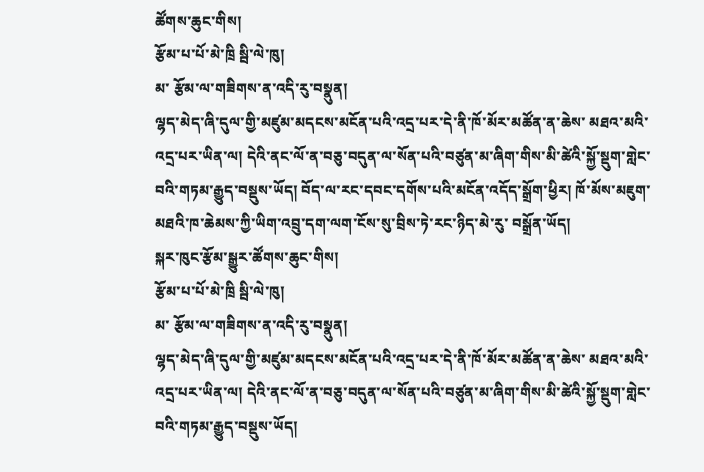ཚོགས་ཆུང་གིས།
རྩོམ་པ་པོ་མེ་ཁྲི སྦི་ལེ་ཁུ།
མ་ རྩོམ་ལ་གཟིགས་ན་འདི་རུ་བསྣུན།
ལྷད་མེད་ཞི་དུལ་གྱི་མཛུམ་མདངས་མངོན་པའི་འདྲ་པར་དེ་ནི་ཁོ་མོར་མཚོན་ན་ཆེས་ མཐའ་མའི་འདྲ་པར་ཡིན་ལ། དེའི་ནང་ལོ་ན་བཅུ་བདུན་ལ་སོན་པའི་བཙུན་མ་ཞིག་གིས་མི་ཚེའི་སྐྱོ་སྡུག་གླེང་ བའི་གཏམ་རྒྱུད་བསྡུས་ཡོད། བོད་ལ་རང་དབང་དགོས་པའི་མངོན་འདོད་སྒྲོག་ཕྱིར། ཁོ་མོས་མཇུག་མཐའི་ཁ་ཆེམས་ཀྱི་ཡིག་འབྲུ་དག་ལག་ངོས་སུ་བྲིས་ཏེ་རང་ཉིད་མེ་རུ་ བསྒྲོན་ཡོད།
སྐར་ཁུང་རྩོམ་སྒྱུར་ཚོགས་ཆུང་གིས།
རྩོམ་པ་པོ་མེ་ཁྲི སྦི་ལེ་ཁུ།
མ་ རྩོམ་ལ་གཟིགས་ན་འདི་རུ་བསྣུན།
ལྷད་མེད་ཞི་དུལ་གྱི་མཛུམ་མདངས་མངོན་པའི་འདྲ་པར་དེ་ནི་ཁོ་མོར་མཚོན་ན་ཆེས་ མཐའ་མའི་འདྲ་པར་ཡིན་ལ། དེའི་ནང་ལོ་ན་བཅུ་བདུན་ལ་སོན་པའི་བཙུན་མ་ཞིག་གིས་མི་ཚེའི་སྐྱོ་སྡུག་གླེང་ བའི་གཏམ་རྒྱུད་བསྡུས་ཡོད།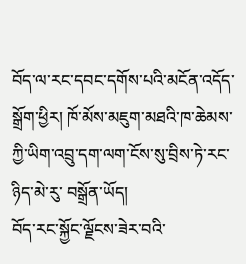བོད་ལ་རང་དབང་དགོས་པའི་མངོན་འདོད་སྒྲོག་ཕྱིར། ཁོ་མོས་མཇུག་མཐའི་ཁ་ཆེམས་ཀྱི་ཡིག་འབྲུ་དག་ལག་ངོས་སུ་བྲིས་ཏེ་རང་ཉིད་མེ་རུ་ བསྒྲོན་ཡོད།
བོད་རང་སྐྱོང་ལྗོངས་ཟེར་བའི་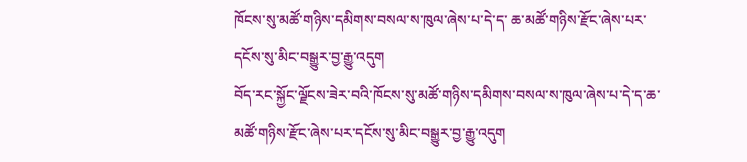ཁོངས་སུ་མཚོ་གཉིས་དམིགས་བསལ་ས་ཁུལ་ཞེས་པ་དེ་ད་ ཆ་མཚོ་གཉིས་རྫོང་ཞེས་པར་དངོས་སུ་མིང་བསྒྱུར་བྱ་རྒྱུ་འདུག
བོད་རང་སྐྱོང་ལྗོངས་ཟེར་བའི་ཁོངས་སུ་མཚོ་གཉིས་དམིགས་བསལ་ས་ཁུལ་ཞེས་པ་དེ་ད་ཆ་མཚོ་གཉིས་རྫོང་ཞེས་པར་དངོས་སུ་མིང་བསྒྱུར་བྱ་རྒྱུ་འདུག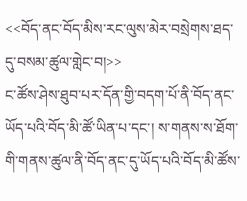<<བོད་ནང་བོད་མིས་རང་ལུས་མེར་བསྲེགས་ཐད་དུ་བསམ་ཚུལ་གླེང་བ།>>
ང་ཚོས་ཤེས་ཐུབ་པར་དོན་གྱི་བདག་པོ་ནི་བོད་ནང་ཡོད་པའི་བོད་མི་ཚོ་ཡིན་པ་དང་། ས་གནས་ས་ཐོག་གི་གནས་ཚུལ་ནི་བོད་ནང་དུ་ཡོད་པའི་བོད་མི་ཚོས་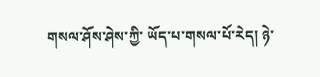གསལ་ཤོས་ཤེས་ཀྱི་ ཡོད་པ་གསལ་པོ་རེད། ཉེ་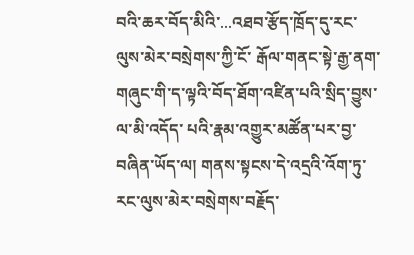བའི་ཆར་བོད་མིའི་...འཐབ་རྩོད་ཁྲོད་དུ་རང་ལུས་མེར་བསྲེགས་ཀྱི་ངོ་ རྒོལ་གནང་སྟེ་རྒྱ་ནག་གཞུང་གི་ད་ལྟའི་བོད་ཐོག་འཛིན་པའི་སྲིད་བྱུས་ལ་མི་འདོད་ པའི་རྣམ་འགྱུར་མཚོན་པར་བྱ་བཞིན་ཡོད་ལ། གནས་སྟངས་དེ་འདྲའི་འོག་ཏུ་རང་ལུས་མེར་བསྲེགས་བརྗོད་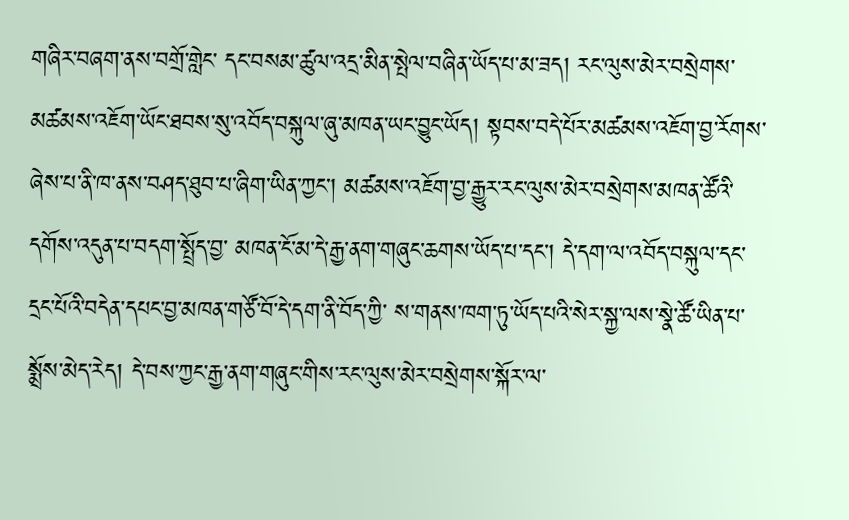གཞིར་བཞག་ནས་བགྲོ་གླེང་ དང་བསམ་ཚུལ་འདྲ་མིན་སྤེལ་བཞིན་ཡོད་པ་མ་ཟད། རང་ལུས་མེར་བསྲེགས་མཚམས་འཇོག་ཡོང་ཐབས་སུ་འབོད་བསྐུལ་ཞུ་མཁན་ཡང་བྱུང་ཡོད། སྟབས་བདེ་པོར་མཚམས་འཇོག་བྱ་རོགས་ཞེས་པ་ནི་ཁ་ནས་བཤད་ཐུབ་པ་ཞིག་ཡིན་ཀྱང་། མཚམས་འཇོག་བྱ་རྒྱུར་རང་ལུས་མེར་བསྲེགས་མཁན་ཚོའི་དགོས་འདུན་པ་བདག་སྤྲོད་བྱ་ མཁན་ངོ་མ་དེ་རྒྱ་ནག་གཞུང་ཆགས་ཡོད་པ་དང་། དེ་དག་ལ་འབོད་བསྐུལ་དང་དྲང་པོའི་བདེན་དཔང་བྱ་མཁན་གཙོ་བོ་དེ་དག་ནི་བོད་ཀྱི་ ས་གནས་ཁག་ཏུ་ཡོད་པའི་སེར་སྐྱ་ལས་སྣེ་ཚོ་ཡིན་པ་སྨྲོས་མེད་རེད། དེ་བས་ཀྱང་རྒྱ་ནག་གཞུང་གིས་རང་ལུས་མེར་བསྲེགས་སྐོར་ལ་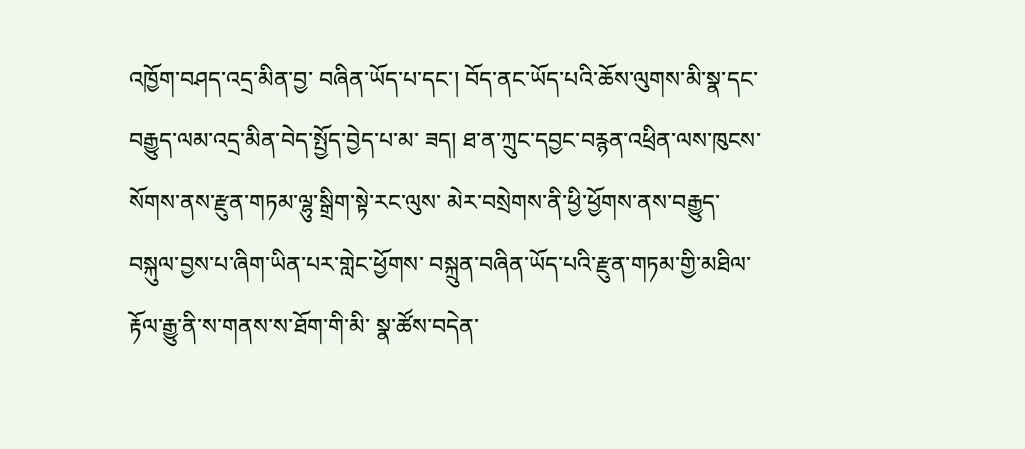འཁྱོག་བཤད་འདྲ་མིན་བྱ་ བཞིན་ཡོད་པ་དང་། བོད་ནང་ཡོད་པའི་ཆོས་ལུགས་མི་སྣ་དང་བརྒྱུད་ལམ་འདྲ་མིན་བེད་སྤྱོད་བྱེད་པ་མ་ ཟད། ཐ་ན་ཀྲུང་དབྱང་བརྙན་འཕྲིན་ལས་ཁུངས་སོགས་ནས་རྫུན་གཏམ་ལྷུ་སྒྲིག་སྟེ་རང་ལུས་ མེར་བསྲེགས་ནི་ཕྱི་ཕྱོགས་ནས་བརྒྱུད་བསྐུལ་བྱས་པ་ཞིག་ཡིན་པར་གླེང་ཕྱོགས་ བསྐྲུན་བཞིན་ཡོད་པའི་རྫུན་གཏམ་གྱི་མཐིལ་རྟོལ་རྒྱུ་ནི་ས་གནས་ས་ཐོག་གི་མི་ སྣ་ཚོས་བདེན་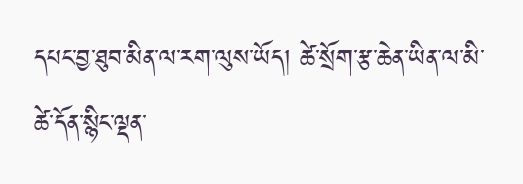དཔང་བྱ་ཐུབ་མིན་ལ་རག་ལུས་ཡོད། ཚེ་སྲོག་རྩ་ཆེན་ཡིན་ལ་མི་ཚེ་དོན་སྙིང་ལྡན་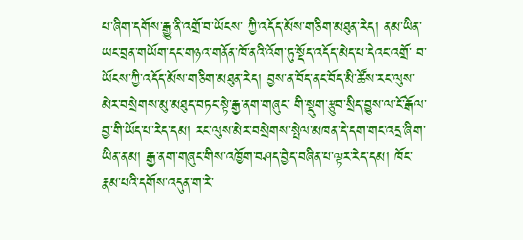པ་ཞིག་དགོས་རྒྱུ་ནི་འགྲོ་བ་ཡོངས་ ཀྱི་འདོད་མོས་གཅིག་མཐུན་རེད། ནམ་ཡིན་ཡང་བྲན་གཡོག་དང་གཉའ་གནོན་ཁོ་ནའི་འོག་ཏུ་སྡོད་འདོད་མེད་པ་དེའང་འགྲོ་ བ་ཡོངས་ཀྱི་འདོད་མོས་གཅིག་མཐུན་རེད། བྱས་ན་བོད་ནང་བོད་མི་ཚོས་རང་ལུས་མེར་བསྲེགས་མུ་མཐུད་བཏང་སྟེ་རྒྱ་ནག་གཞུང་ གི་སྡུག་རྩུབ་སྲིད་བྱུས་ལ་ངོ་རྒོལ་བྱ་གི་ཡོད་པ་རེད་དམ། རང་ལུས་མེར་བསྲེགས་སྤེལ་མཁན་དེ་དག་གང་འདྲ་ཞིག་ཡིན་ནམ། རྒྱ་ནག་གཞུང་གིས་འཁྱོག་བཤད་བྱེད་བཞིན་པ་ལྟར་རེད་དམ། ཁོང་རྣམ་པའི་དགོས་འདུན་ག་རེ་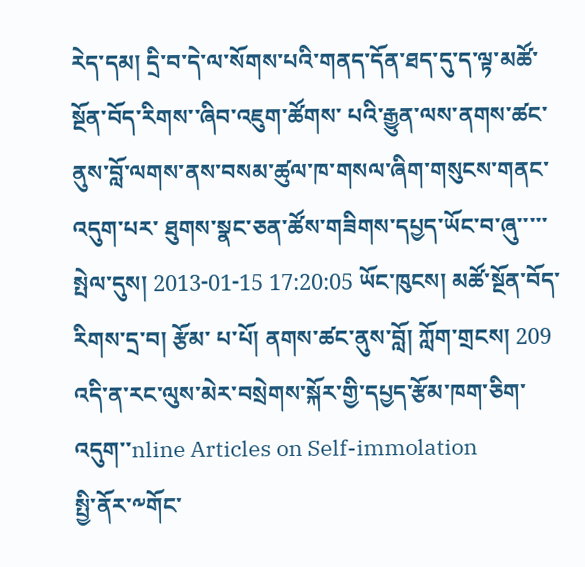རེད་དམ། དྲི་བ་དེ་ལ་སོགས་པའི་གནད་དོན་ཐད་དུ་ད་ལྟ་མཚོ་སྔོན་བོད་རིགས་་ཞིབ་འཇུག་ཚོགས་ པའི་རྒྱུན་ལས་ནགས་ཚང་ནུས་བློ་ལགས་ནས་བསམ་ཚུལ་ཁ་གསལ་ཞིག་གསུངས་གནང་འདུག་པར་ ཐུགས་སྣང་ཅན་ཚོས་གཟིགས་དཔྱད་ཡོང་བ་ཞུ་་་་་
སྤེལ་དུས། 2013-01-15 17:20:05 ཡོང་ཁུངས། མཚོ་སྔོན་བོད་རིགས་དྲ་བ། རྩོམ་ པ་པོ། ནགས་ཚང་ནུས་བློ། ཀློག་གྲངས། 209
འདི་ན་རང་ལུས་མེར་བསྲེགས་སྐོར་གྱི་དཔྱད་རྩོམ་ཁག་ཅིག་འདུག་་nline Articles on Self-immolation
སྤྱི་ནོར་༸གོང་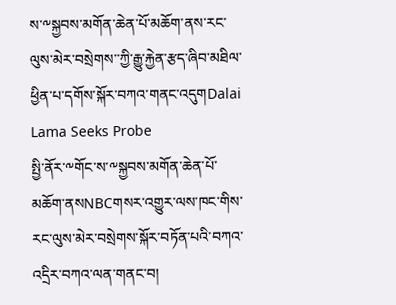ས་༸སྐྱབས་མགོན་ཆེན་པོ་མཆོག་ནས་རང་ལུས་མེར་བསྲེགས་་ཀྱི་རྒྱུ་རྐྱེན་རྩད་ཞིབ་མཐིལ་ཕྱིན་པ་དགོས་སྐོར་བཀའ་གནང་འདུགDalai Lama Seeks Probe
སྤྱི་ནོར་༸གོང་ས་༸སྐྱབས་མགོན་ཆེན་པོ་མཆོག་ནསNBCགསར་འགྱུར་ལས་ཁང་གིས་རང་ལུས་མེར་བསྲེགས་སྐོར་བཏོན་པའི་བཀའ་འདྲིར་བཀའ་ལན་གནང་བ།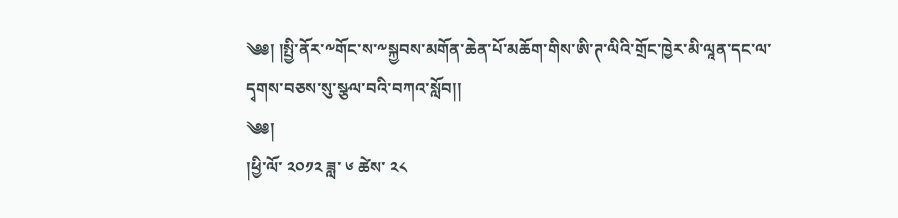༄༅། །སྤྱི་ནོར་༸གོང་ས་༸སྐྱབས་མགོན་ཆེན་པོ་མཆོག་གིས་ཨི་ཊ་ལིའི་གྲོང་ཁྱེར་མི་ལཱན་དང་ལ་དྭགས་བཅས་སུ་སྩལ་བའི་བཀའ་སློབ།།
༄༅།
།ཕྱི་ལོ་ ༢༠༡༢ ཟླ་ ༦ ཚེས་ ༢༨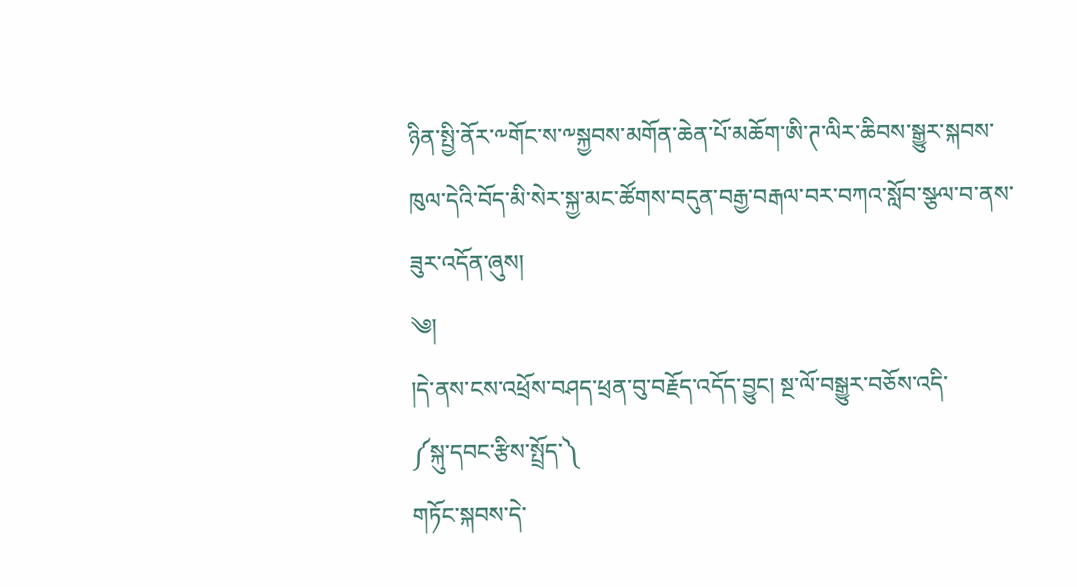ཉིན་སྤྱི་ནོར་༸གོང་ས་༸སྐྱབས་མགོན་ཆེན་པོ་མཆོག་ཨི་ཊ་ལིར་ཆིབས་སྒྱུར་སྐབས་
ཁུལ་དེའི་བོད་མི་སེར་སྐྱ་མང་ཚོགས་བདུན་བརྒྱ་བརྒལ་བར་བཀའ་སློབ་སྩལ་བ་ནས་ཟུར་འདོན་ཞུས།
༄།
།དེ་ནས་ངས་འཕྲོས་བཤད་ཕྲན་བུ་བརྗོད་འདོད་བྱུང། སྔ་ལོ་བསྒྱུར་བཅོས་འདི་
༼སྐུ་དབང་རྩིས་སྤྲོད་༽
གཏོང་སྐབས་དེ་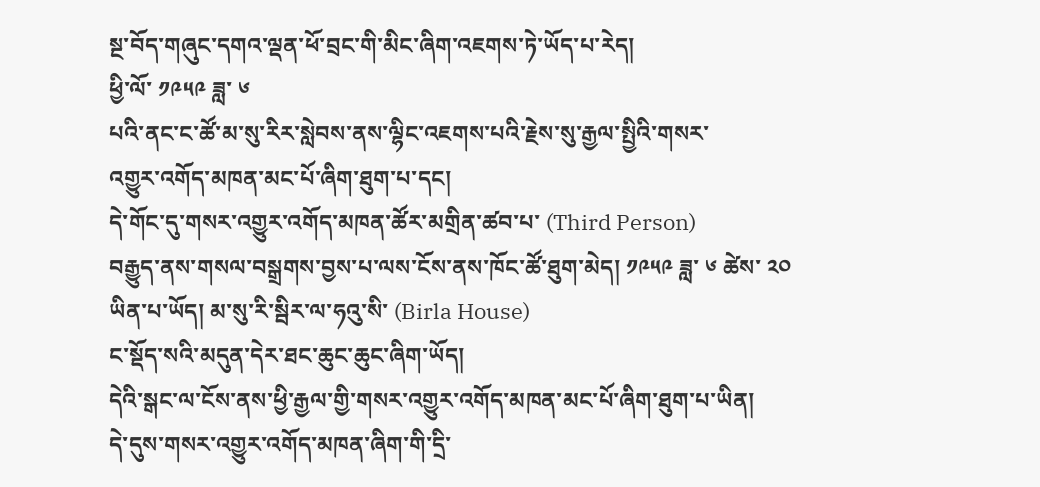སྔ་བོད་གཞུང་དགའ་ལྡན་ཕོ་བྲང་གི་མིང་ཞིག་འཇགས་ཏེ་ཡོད་པ་རེད།
ཕྱི་ལོ་ ༡༩༥༩ ཟླ་ ༦
པའི་ནང་ང་ཚོ་མ་སུ་རིར་སླེབས་ནས་ལྷིང་འཇགས་པའི་རྗེས་སུ་རྒྱལ་སྤྱིའི་གསར་
འགྱུར་འགོད་མཁན་མང་པོ་ཞིག་ཐུག་པ་དང།
དེ་གོང་དུ་གསར་འགྱུར་འགོད་མཁན་ཚོར་མགྲིན་ཚབ་པ་ (Third Person)
བརྒྱུད་ནས་གསལ་བསྒྲགས་བྱས་པ་ལས་ངོས་ནས་ཁོང་ཚོ་ཐུག་མེད། ༡༩༥༩ ཟླ་ ༦ ཚེས་ ༢༠
ཡིན་པ་ཡོད། མ་སུ་རི་སྦིར་ལ་ཧའུ་སི་ (Birla House)
ང་སྡོད་སའི་མདུན་དེར་ཐང་ཆུང་ཆུང་ཞིག་ཡོད།
དེའི་སྒང་ལ་ངོས་ནས་ཕྱི་རྒྱལ་གྱི་གསར་འགྱུར་འགོད་མཁན་མང་པོ་ཞིག་ཐུག་པ་ཡིན།
དེ་དུས་གསར་འགྱུར་འགོད་མཁན་ཞིག་གི་དྲི་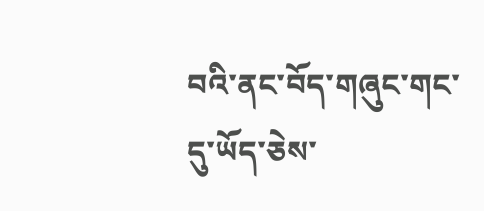བའི་ནང་བོད་གཞུང་གང་དུ་ཡོད་ཅེས་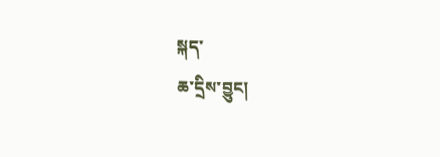སྐད་
ཆ་དྲིས་བྱུང།